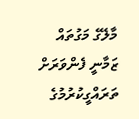މާލޭގެ މަގުތައް ޒަމާނީ ފެންވަރަށް ތަރައްގީކުރުމުގެ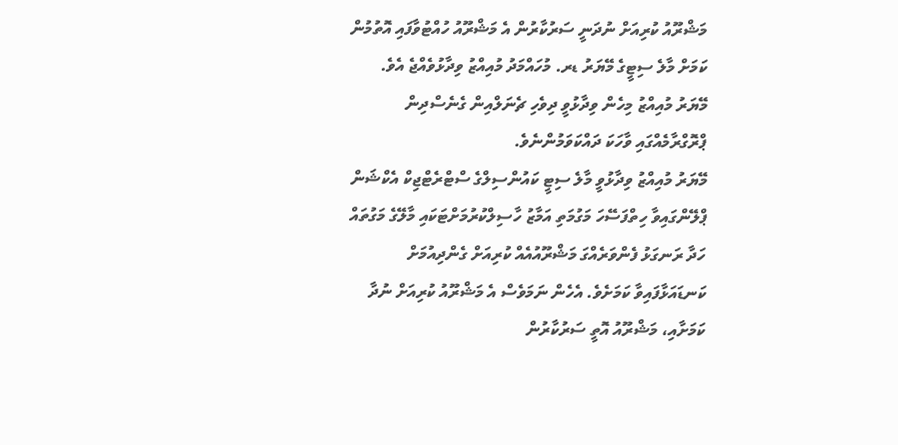މަޝްރޫއު ކުރިއަށް ނުދަނީ ސަރުކާރުން އެ މަޝްރޫއު ހުއްޓުވާފައި އޮތުމުން ކަމަށް މާލެ ސިޓީގެ މޭޔަރު ޑރ. މުހައްމަދު މުއިއްޒު ވިދާޅުވެއްޖެ އެވެ.
މޭޔަރު މުއިއްޒު މިހެން ވިދާޅުވީ ދިވެހި ޗެނަލްއިން ގެނެސްދިން ޕްރޮގްރާމެއްގައި ވާހަކަ ދައްކަވަމުންނެވެ.
މޭޔަރު މުއިއްޒު ވިދާޅުވީ މާލެ ސިޓީ ކައުންސިލްގެ ސްޓްރެޓްޖިކް އެކްޝަން ޕްލޭންގައިވާ ހިތްފަސޭހަ މަގުމަތި އަމާޒު ހާސިލްކުރުމަށްޓަކައި މާލޭގެ މަގުތައް ހަދާ ރަނގަޅު ފެންވަރެއްގަ މަޝްރޫއުއެއް ކުރިއަށް ގެންދިއުމަށް ކަނޑައަޅާފައިވާ ކަމަށެވެ. އެހެން ނަމަވެސް އެ މަޝްރޫއު ކުރިއަށް ނުދާ ކަމަށާއި، މަޝްރޫއު އޮތީ ސަރުކާރުން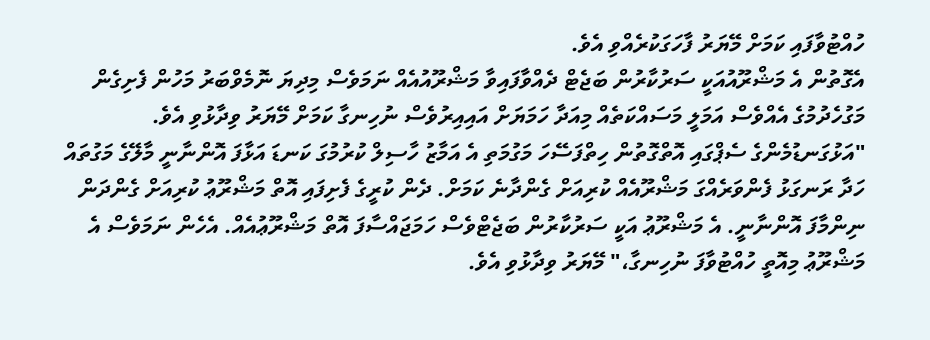ހުއްޓުވާފައި ކަމަށް މޭޔަރު ފާހަގަކުރެއްވި އެވެ.
އެގޮތުން އެ މަޝްރޫއުއަކީ ސަރުކާރުން ބަޖެޓް ދެއްވާފައިވާ މަޝްރޫއުއެއް ނަމަވެސް މިދިޔަ ނޮމެވްބަރު މަހުން ފެށިގެން މަގުހެދުމުގެ އެއްވެސް އަމަލީ މަސައްކަތެއް މިއަދާ ހަމަޔަށް އައިއިރުވެސް ނުހިނގާ ކަމަށް މޭޔަރު ވިދާޅުވި އެވެ.
"އަޅުގަނޑުމެންގެ ސެޕްގައި އޮތްގޮތުން ހިތްފަސޭހަ މަގުމަތި އެ އަމާޒު ހާސިލް ކުރުމުގަ ކަނޑަ އަޅާފަ އޮންނާނީ މާލޭގެ މަގުތައް ހަދާ ރަނގަޅު ފެންވަރެއްގަ މަޝްރޫއެއް ކުރިއަށް ގެންދާނެ ކަމަށް. ދެން ކުރީގެ ފެށިފައި އޮތް މަޝްރޫޢު ކުރިއަށް ގެންދަން ނިންމާފަ އޮންނާނީ. އެ މަޝްރޫޢު އަކީ ސަރުކާރުން ބަޖެޓްވެސް ހަމަޖައްސާފަ އޮތް މަޝްރޫޢުއެއް. އެހެން ނަމަވެސް އެ މަޝްރޫޢު މިއޮތީ ހުއްޓުވާފަ ނުހިނގާ،" މޭޔަރު ވިދާޅުވި އެވެ.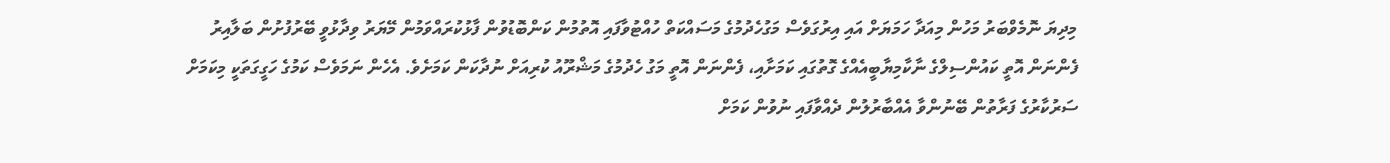މިދިޔަ ނޮމެވްބަރު މަހުން މިއަދާ ހަމަޔަށް އައި އިރުގަވެސް މަގުހެދުމުގެ މަސައްކަތް ހުއްޓުވާފައި އޮތުމުން ކަންބޮޑުވުން ފާޅުކުރައްވަމުން މޭޔަރު ވިދާޅުވީ ބޭރުފުށުން ބަލާއިރު ފެންނަން އޮތީ ކައުންސިލްގެ ނާކާމިޔާބީއެއްގެ ގޮތުގައި ކަމަށާއި، ފެންނަން އޮތީ މަގު ހެދުމުގެ މަޝްރޫއު ކުރިއަށް ނުދާކަން ކަމަށެވެ. އެހެން ނަމަވެސް ކަމުގެ ހަގީގަތަކީ މިކަމަށް ސަރުކާރުގެ ފަރާތުން ބޭނުންވާ އެއްބާރުލުން ދެއްވާފައި ނުވުން ކަމަށް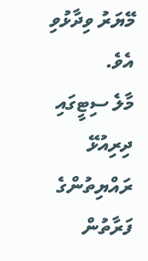މޭޔަރު ވިދާޅުވި އެވެ.
މާލެ ސިޓީގައި ދިރިއުޅޭ ރައްޔިތުންގެ ފަރާތުން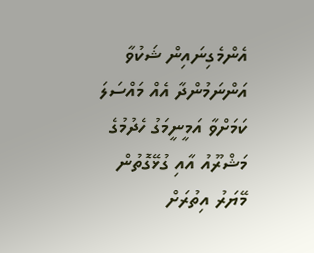އެންމެގިނައިން ޝަކުވާ އަންނަމުންދާ އެއް މައްސަލަ ކަމަށްވާ އަމީނީމަގު ހެދުމުގެ މަޝްރޫއު އާއި ގުޅޭގޮތުން މޭޔަރު އިތުރަށް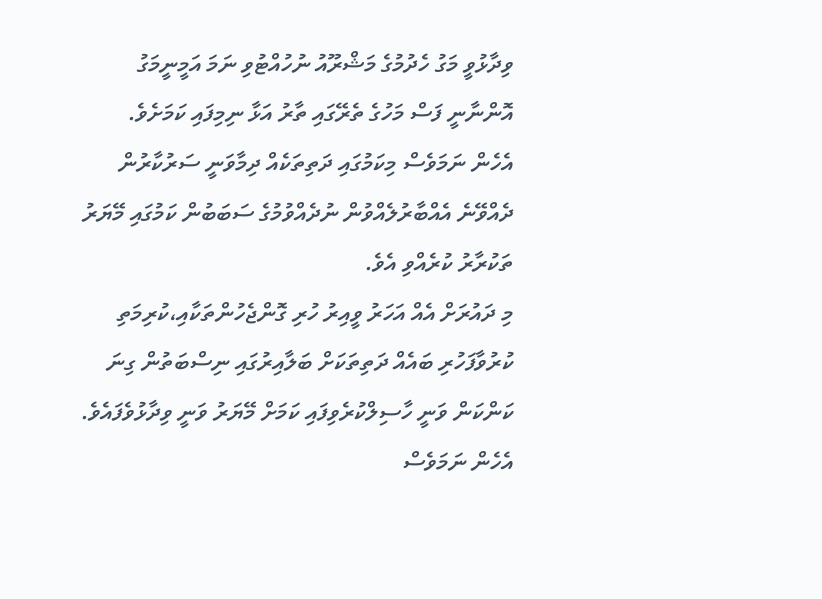ވިދާޅުވީ މަގު ހެދުމުގެ މަޝްރޫއު ނުހުއްޓުވި ނަމަ އަމީނީމަގު އޮންނާނީ ފަސް މަހުގެ ތެރޭގައި ތާރު އަޅާ ނިމިފައި ކަމަށެވެ.
އެހެން ނަމަވެސް މިކަމުގައި ދަތިތަކެއް ދިމާވަނީ ސަރުކާރުން ދެއްވޭނެ އެއްބާރުލެއްވުން ނުދެއްވުމުގެ ސަބަބުން ކަމުގައި މޭޔަރު ތަކުރާރު ކުރެއްވި އެވެ.
މި ދައުރަށް އެއް އަހަރު ވީއިރު ހުރި ގޮންޖެހުންތަކާއި،ކުރިމަތި ކުރުވާފަހުރި ބައެއް ދަތިތަކަށް ބަލާއިރުގައި ނިސްބަތުން ގިނަ ކަންކަން ވަނީ ހާސިލްކުރެވިފައި ކަމަށް މޭޔަރު ވަނީ ވިދާޅުވެފައެވެ. އެހެން ނަމަވެސް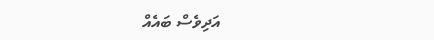އަދިވެސް ބައެއް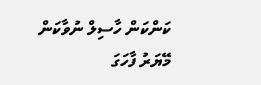ކަންކަން ހާސިލް ނުވާކަން މޭޔަރު ފާހަގަ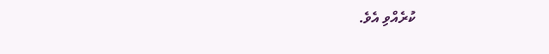ކުރެއްވި އެވެ.